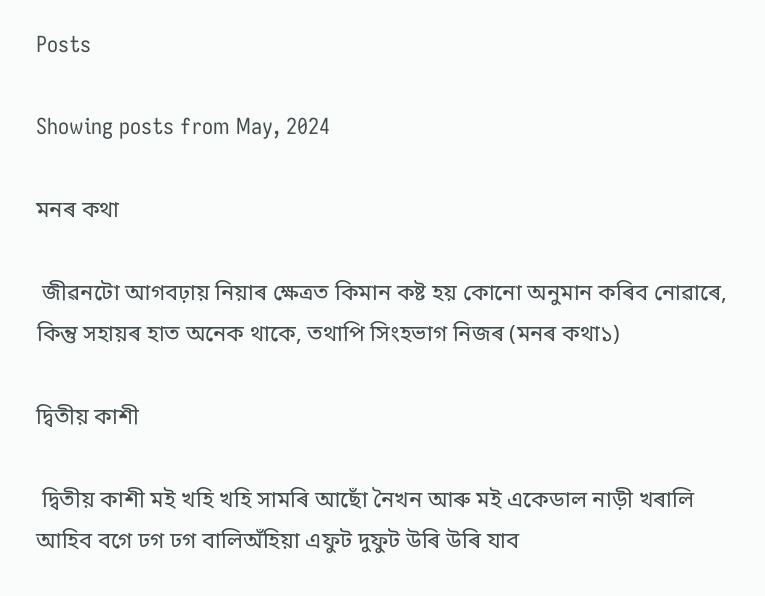Posts

Showing posts from May, 2024

মনৰ কথা

 জীৱনটো আগবঢ়ায় নিয়াৰ ক্ষেত্ৰত কিমান কষ্ট হয় কোনো অনুমান কৰিব নোৱাৰে, কিন্তু সহায়ৰ হাত অনেক থাকে, তথাপি সিংহভাগ নিজৰ (মনৰ কথা১)

দ্বিতীয় কাশী

 দ্বিতীয় কাশী মই খহি খহি সামৰি আছোঁ নৈখন আৰু মই একেডাল নাড়ী খৰালি আহিব বগে ঢগ ঢগ বালিঅঁহিয়া এফুট দুফুট উৰি উৰি যাব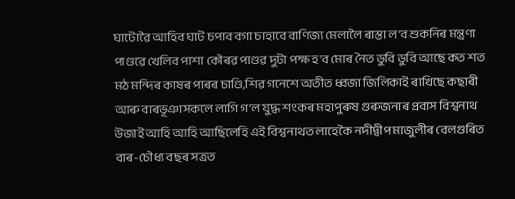ঘাটোৱৈ আহিব ঘাট চপাব বগা চাহাবে বাণিজ্য মেলালৈ ৰাস্তা ল'ব শুকনিৰ মন্ত্ৰণা পাণ্ডৱে খেলিব পাশা কৌৰৱ পাণ্ডৱ দুটা পক্ষ হ'ব মোৰ নৈত ডুবি ডুবি আছে কত শত মঠ মন্দিৰ কাষৰ পাৰৰ চাণ্ডি,শিৱ গনেশে অতীত ধ্বজা জিলিকাই ৰাখিছে কছাৰী আৰু বাৰভূঞাসকলে লাগি গ'ল যুদ্ধ শংকৰ মহাপুৰুষ গুৰুজনাৰ প্ৰবাস বিশ্বনাথ  উজাই আহি আহি আছিলেহি এই বিশ্বনাথত লাহেকৈ নদীদ্বীপ মাজুলীৰ বেলগুৰিত বাৰ-চৌধ্য বছৰ সত্ৰত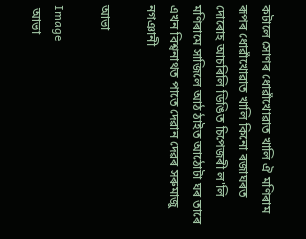কটালে সোণৰ ধোৱাঁখোৱাত খালি ঐ মণিৰাম ৰূপৰ ধোৱাঁখোৱাত খালি কিনো ৰজাঘৰত দোৰোহ আচৰিলি ডিঙিত চিপেজৰী ল'লি মণিৰামে সাজিলে আঠ ঠাইত আঠোটা ঘৰ তাৰে এখন বিশ্বনাথত পাতে দেৱান দেৱৰ সৰুমাজু নগঞানী

আভা

Image
 আভা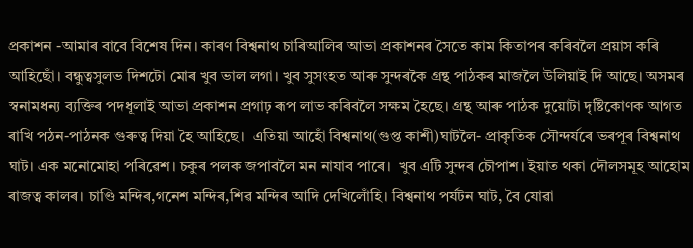প্ৰকাশন -আমাৰ বাবে বিশেষ দিন। কাৰণ বিশ্বনাথ চাৰিআলিৰ আভা প্ৰকাশনৰ সৈতে কাম কিতাপৰ কৰিবলৈ প্ৰয়াস কৰি আহিছোঁ। বন্ধুত্বসুলভ দিশটো মোৰ খুব ভাল লগা। খুব সুসংহত আৰু সুন্দৰকৈ গ্ৰন্থ পাঠকৰ মাজলৈ উলিয়াই দি আছে। অসমৰ স্বনামধন্য ব্যক্তিৰ পদধূলাই আভা প্ৰকাশন প্ৰগাঢ় ৰূপ লাভ কৰিবলৈ সক্ষম হৈছে। গ্ৰন্থ আৰু পাঠক দুয়োটা দৃষ্টিকোণক আগত ৰাখি পঠন-পাঠনক গুৰুত্ব দিয়া হৈ আহিছে।  এতিয়া আহোঁ বিশ্বনাথ(গুপ্ত কাশী)ঘাটলৈ- প্ৰাকৃতিক সৌন্দৰ্যৰে ভৰপূৰ বিশ্বনাথ ঘাট। এক মনোমোহা পৰিৱেশ। চকুৰ পলক জপাবলৈ মন নাযাব পাৰে।  খুব এটি সুন্দৰ চৌপাশ।‌ ইয়াত থকা দৌলসমূহ আহোম ৰাজত্ব কালৰ। চাণ্ডি মন্দিৰ,গনেশ মন্দিৰ,শিৱ মন্দিৰ আদি দেখিলোঁহি। বিশ্বনাথ পৰ্যটন ঘাট, বৈ যোৱা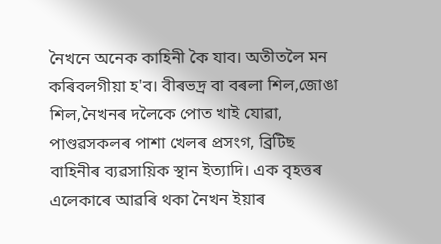নৈখনে অনেক কাহিনী কৈ যাব। অতীতলৈ মন কৰিবলগীয়া হ'ব। বীৰভদ্ৰ বা বৰলা শিল,জোঙা শিল,নৈখনৰ দলৈকে পোত খাই যোৱা, পাণ্ডৱসকলৰ পাশা খেলৰ প্ৰসংগ, ব্ৰিটিছ বাহিনীৰ ব্যৱসায়িক স্থান ইত্যাদি। এক বৃহত্তৰ এলেকাৰে আৱৰি থকা নৈখন ইয়াৰ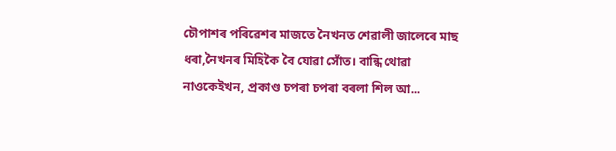চৌপাশৰ পৰিৱেশৰ মাজতে নৈখনত শেৱালী জালেৰে মাছ ধৰা,নৈখনৰ মিহিকৈ বৈ যোৱা সোঁত।‌ বান্ধি থোৱা নাওকেইখন, প্ৰকাণ্ড চপৰা চপৰা বৰলা শিল আ...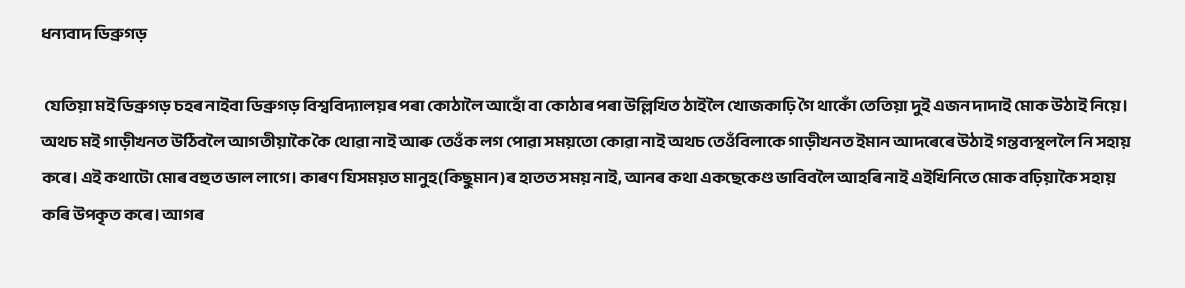ধন্যবাদ ডিব্ৰুগড়

 যেতিয়া মই ডিব্ৰুগড়‌ চহৰ নাইবা ডিব্ৰুগড় বিশ্ববিদ্যালয়ৰ পৰা কোঠালৈ আহোঁ বা কোঠাৰ পৰা উল্লিখিত ঠাইলৈ খোজকাঢ়ি গৈ থাকোঁ তেতিয়া দুই এজন দাদাই মোক উঠাই নিয়ে। অথচ মই গাড়ীখনত উঠিবলৈ আগতীয়াকৈ কৈ থোৱা নাই আৰু তেওঁক লগ পোৱা সময়তো কোৱা নাই অথচ তেওঁবিলাকে গাড়ীখনত ইমান আদৰেৰে উঠাই গন্তব্যস্থললৈ নি সহায় কৰে। এই কথাটো মোৰ বহুত ভাল লাগে। কাৰণ যিসময়ত মানুহ(কিছুমান)ৰ হাতত সময় নাই, আনৰ কথা একছেকেণ্ড ভাবিবলৈ আহৰি নাই এইখিনিতে মোক বঢ়িয়াকৈ সহায় কৰি উপকৃত কৰে। আগৰ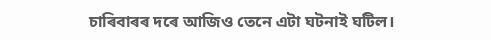চাৰিবাৰৰ দৰে আজিও তেনে এটা ঘটনাই ঘটিল।